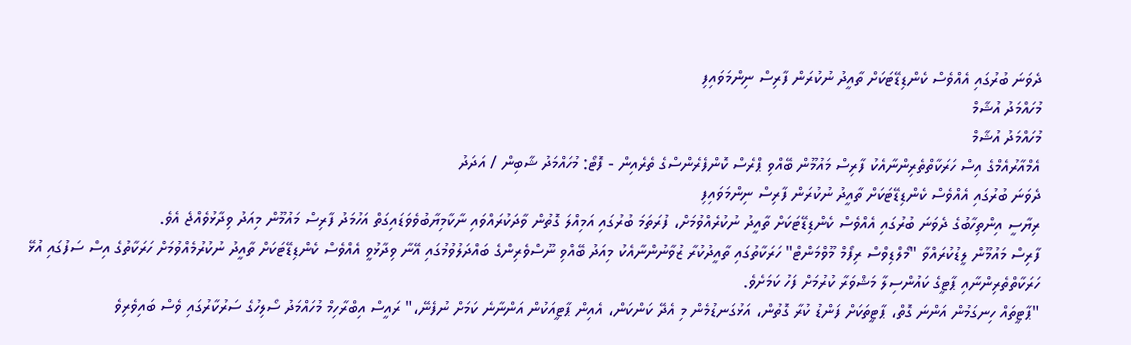ދެވަނަ ބުރުގައި އެއްވެސް ކެންޑިޑޭޓަކަށް ތާއީދު ނުކުރަން ފާރިސް ނިންމަވައިފި
މުހައްމަދު އުޝާމް
މުހައްމަދު އުޝާމް
އެމްއާރުއެމްގެ އިސް ހަރަކާތްތެރިންނާއެކު ފާރިސް މައުމޫން ބޭއްވި ޕްރެސް ކޮންފެރެންސްގެ ތެރެއިން - ފޮޓޯ: މުހައްމަދު ޝާބިން / އަދަދު
ދެވަނަ ބުރުގައި އެއްވެސް ކެންޑިޑޭޓަކަށް ތާއީދު ނުކުރަން ފާރިސް ނިންމަވައިފި
ރިޔާސީ އިންތިހާބުގެ ދެވަނަ ބުރުގައި އެއްވެސް ކެންޑިޑޭޓަކަށް ތާއީދު ނުކުރެއްވުމަށް، ފުރަތަމަ ބުރުގައި އަމިއްލަ ގޮތުން ވާދަކުރައްވައި ނާކާމިޔާބުވެވަޑައިގަތް އަހުމަދު ފާރިސް މައުމޫން މިއަދު ވިދާޅުވެއްޖެ އެވެ.
ފާރިސް މައުމޫން ލީޑުކުރައްވާ "މޯލްޑިވްސް ރިފޯމް މޫވްމަންޓް" ހަރަކާތުގައި ތާއީދުކުރާ ޒުވާނުންނާއެކު މިއަދު ބޭއްވި ނޫސްވެރިންގެ ބައްދަލުވުމުގައި އޭނާ ވިދާޅުވީ އެއްވެސް ކެންޑިޑޭޓަކަށް ތާއީދު ނުކުރުމެއްވުމަށް ހަރަކާތުގެ އިސް ސަފުގައި އުޅޭ ހަރަކާތްތެރިންނާއި ޕާޓީގެ ކައުންސިލާ މަޝްވަރާ ކުރުމަށް ފަހު ކަމަށެވެ.
"ޕާޓީތައް ހިނގަމުން އަންނަ ގޮތް، ޕާޓީތަކަށް ފަންޑު ކުރާ ގޮތުން، އަޅުގަނޑުމެން މި އެދޭ ކަންކަން، އެއިން ޕާޓީއަކުން އަންނާނެ ކަމަށް ނުފެނޭ،" ރައީސް އިބްރާހިމް މުހައްމަދު ސޯލިހުގެ ސަރުކާރުގައި ވެސް ބައިވެރިވެ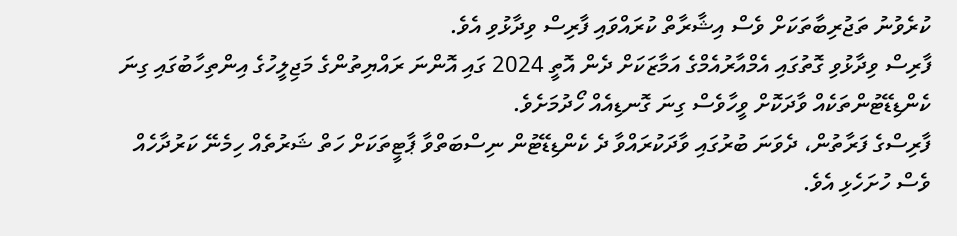ކުރެވުނު ތަޖުރިބާތަކަށް ވެސް އިޝާރާތް ކުރައްވައި ފާރިސް ވިދާޅުވި އެވެ.
ފާރިސް ވިދާޅުވި ގޮތުގައި އެމްއާރުއެމްގެ އަމާޒަކަށް ދެން އޮތީ 2024 ގައި އޮންނަ ރައްޔިތުންގެ މަޖިލީހުގެ އިންތިހާބުގައި ގިނަ ކެންޑިޑޭޓުންތަކެއް ވާދަކޮށް ވީހާވެސް ގިނަ ގޮނޑިއެއް ހޯދުމަށެވެ.
ފާރިސްގެ ފަރާތުން، ދެވަނަ ބުރުގައި ވާދަކުރައްވާ ދެ ކެންޑިޑޭޓުން ނިސްބަތްވާ ޕާޓީތަކަށް ހަތް ޝަރުތެއް ހިމެނޭ ކަރުދާހެއް ވެސް ހުށަހެޅި އެވެ.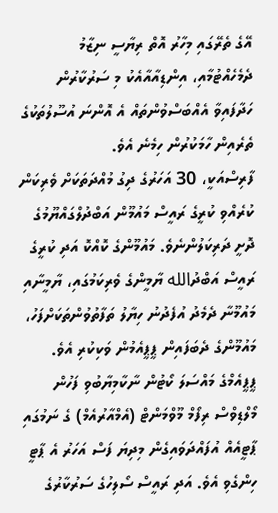އޭގެ ތެރޭގައި މިހާރު އޮތް ރިޔާސީ ނިޒާމު ދެމެހެއްޓުމާއި، އިންޑިއާއާއެކު މި ސަރުކާރުން ހަދާފައިވާ އެއްބަސްވުންތައް އެ އޮންނަ އުސޫލުތަކުގެ ތެރެއިން ހާމަކުރުން ހިމެނެ އެވެ.
ފާރިސްއަކީ، 30 އަހަރުގެ ދިގު މުއްދަތަކަށް ވެރިކަން ކުރެއްވި ކުރީގެ ރައީސް މައުމޫން އަބްދުލްގައްޔޫމުގެ ދޮށީ ދަރިކަލުންނެވެ. މައުމޫންގެ ކޮއްކޮ އަދި ކުރީގެ ރައީސް އަބްދުالله ޔާމީންގެ ވެރިކަމުގައި، ޔާމީނާއި މައުމޫނާ ދެމެދު އުފެދުނު ހިޔާލު ތަފާތުވުންތަކަށްފަހު، މައުމޫންގެ ދެބަފައިން ޕީޕީއެމުން ވަކިކުރި އެވެ.
ޕީޕީއެމްގެ މައްސަލަ ކޯޓުން ނާކާމިޔާބުވި ފަހުން މޯލްޑިވްސް ރިފޯމް މޫވްމަންޓް (އެމްއާރުއެމް) ގެ ނަމުގައި ޕާޓީއެއް އުފައްދަވައިގެން މިދިޔަ ފަސް އަހަރު އެ ޕާޓީ ހިންގެވި އެވެ. އަދި ރައީސް ސޯލިހުގެ ސަރުކާރުގެ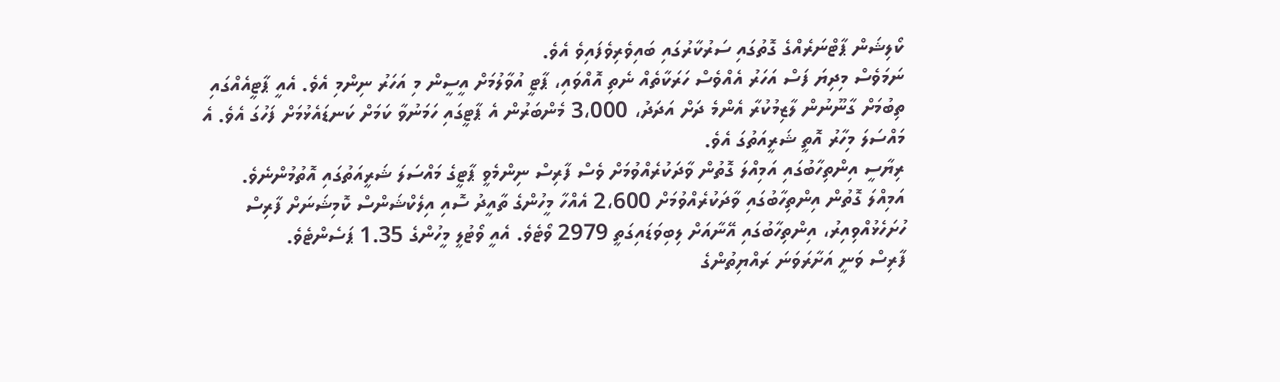ކޯލިޝަން ޕާޓްނަރެއްގެ ގޮތުގައި ސަރުކާރުގައި ބައިވެރިވެފައިވެ އެވެ.
ނަމަވެސް މިދިޔަ ފަސް އަހަރު އެއްވެސް ހަރަކާތެއް ނެތި އޮއްވައި، ޕާޓީ އުވާލުމަށް އީސީން މި އަހަރު ނިންމި އެވެ. އެއީ ޕާޓީއެއްގައި ތިބުމަށް ގާނޫނުން ލާޒިމުކުރާ އެންމެ ދަށް އަދަދު، 3،000 މެންބަރުން އެ ޕާޓީގައި ހަމަނުވާ ކަމަށް ކަނޑައެޅުމަށް ފަހުގަ އެވެ. އެ މައްސަލަ މިހާރު އޮތީ ޝަރީއަތުގަ އެވެ.
ރިޔާސީ އިންތިހާބުގައި އަމިއްލަ ގޮތުން ވާދަކުރެއްވުމަށް ވެސް ފާރިސް ނިންމެވީ ޕާޓީގެ މައްސަލަ ޝަރީއަތުގައި އޮތުމުންނެވެ.
އަމިއްލަ ގޮތުން އިންތިހާބުގައި ވާދަކުރެއްވުމަށް 2،600 އެއްހާ މީހުންގެ ތާއީދު ސޮއި އިލެކްޝަންސް ކޮމިޝަނަށް ފާރިސް ހުށަހެޅުއްވިއިރު، އިންތިހާބުގައި އޭނާއަށް ލިބިވަޑައިގަތީ 2979 ވޯޓެވެ. އެއީ ވޯޓުލީ މީހުންގެ 1.35 ޕަސެންޓެވެ.
ފާރިސް ވަނީ އަށާރަވަނަ ރައްޔިތުންގެ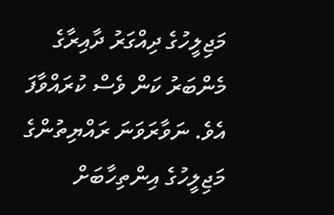މަޖިލީހުގެ ދިއްގަރު ދާއިރާގެ މެންބަރު ކަން ވެސް ކުރައްވާފަ އެވެ. ނަވާރަވަނަ ރައްޔިތުންގެ މަޖިލީހުގެ އިންތިހާބަށް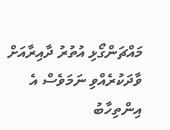މައްޗަންގޯޅި އުތުރު ދާއިރާއަށް ވާދަކުރެއްވި ނަމަވެސް އެ އިންތިހާބު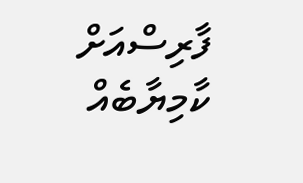ފާރިސްއަށް ކާމިޔާބެއް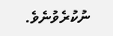ނުކުރެވުނެވެ.